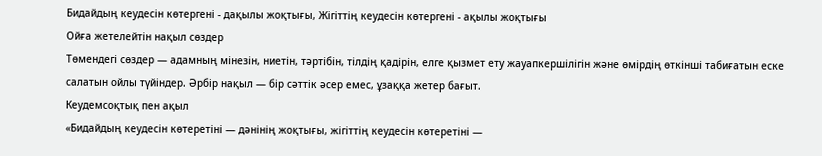Бидайдың кеудесін көтергені - дақылы жоқтығы, Жігіттің кеудесін көтергені - ақылы жоқтығы
Ойға жетелейтін нақыл сөздер
Төмендегі сөздер — адамның мінезін, ниетін, тәртібін, тілдің қадірін, елге қызмет ету жауапкершілігін және өмірдің өткінші табиғатын еске салатын ойлы түйіндер. Әрбір нақыл — бір сәттік әсер емес, ұзаққа жетер бағыт.
Кеудемсоқтық пен ақыл
«Бидайдың кеудесін көтеретіні — дәнінің жоқтығы, жігіттің кеудесін көтеретіні —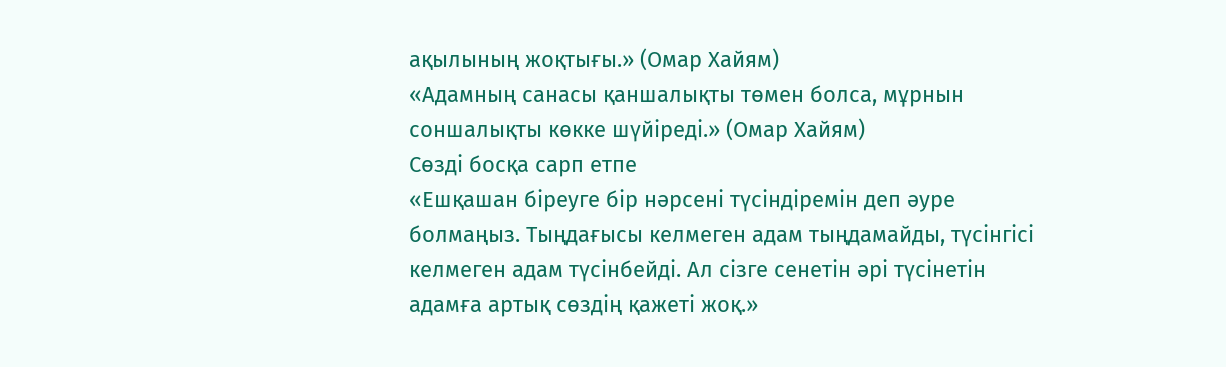ақылының жоқтығы.» (Омар Хайям)
«Адамның санасы қаншалықты төмен болса, мұрнын соншалықты көкке шүйіреді.» (Омар Хайям)
Сөзді босқа сарп етпе
«Ешқашан біреуге бір нәрсені түсіндіремін деп әуре болмаңыз. Тыңдағысы келмеген адам тыңдамайды, түсінгісі келмеген адам түсінбейді. Ал сізге сенетін әрі түсінетін адамға артық сөздің қажеті жоқ.»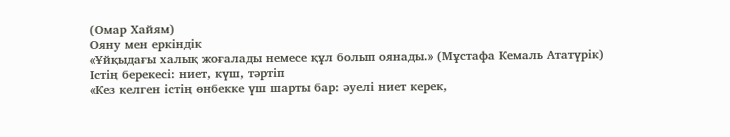(Омар Хайям)
Ояну мен еркіндік
«Ұйқыдағы халық жоғалады немесе құл болып оянады.» (Мұстафа Кемаль Ататүрік)
Істің берекесі: ниет, күш, тәртіп
«Кез келген істің өнбекке үш шарты бар: әуелі ниет керек,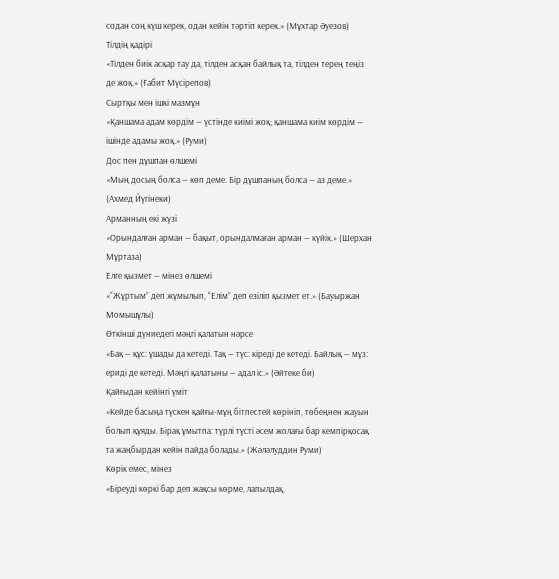содан соң күш керек, одан кейін тәртіп керек.» (Мұхтар Әуезов)
Тілдің қадірі
«Тілден биік асқар тау да, тілден асқан байлық та, тілден терең теңіз де жоқ.» (Ғабит Мүсірепов)
Сыртқы мен ішкі мазмұн
«Қаншама адам көрдім — үстінде киімі жоқ; қаншама киім көрдім — ішінде адамы жоқ.» (Руми)
Дос пен дұшпан өлшемі
«Мың досың болса — көп деме. Бір дұшпаның болса — аз деме.» (Ахмед Йүгінеки)
Арманның екі жүзі
«Орындалған арман — бақыт, орындалмаған арман — күйік.» (Шерхан Мұртаза)
Елге қызмет — мінез өлшемі
«“Жұртым” деп жұмылып, “Елім” деп езіліп қызмет ет.» (Бауыржан Момышұлы)
Өткінші дүниедегі мәңгі қалатын нәрсе
«Бақ — құс: ұшады да кетеді. Тақ — түс: кіреді де кетеді. Байлық — мұз: ериді де кетеді. Мәңгі қалатыны — адал іс.» (Әйтеке би)
Қайғыдан кейінгі үміт
«Кейде басыңа түскен қайғы-мұң бітпестей көрініп, төбеңнен жауын болып құяды. Бірақ ұмытпа: түрлі түсті әсем жолағы бар кемпірқосақ та жаңбырдан кейін пайда болады.» (Жәләлуддин Руми)
Көрік емес, мінез
«Біреуді көркі бар деп жақсы көрме, лапылдақ,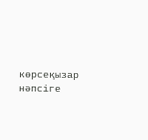көрсеқызар нәпсіге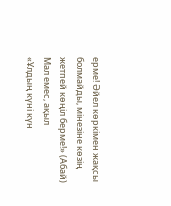ерме! Әйел көркімен жақсы болмайды, мінезіне көзің жетпей көңіл берме!» (Абай)
Мал емес, ақыл
«Ұлдың күні күн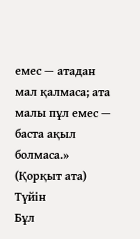емес — атадан мал қалмаса; ата малы пұл емес — баста ақыл болмаса.» (Қорқыт ата)
Түйін
Бұл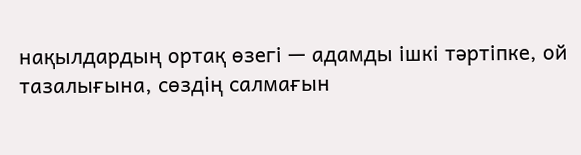нақылдардың ортақ өзегі — адамды ішкі тәртіпке, ой тазалығына, сөздің салмағын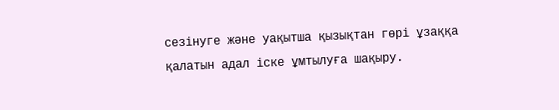сезінуге және уақытша қызықтан гөрі ұзаққа қалатын адал іске ұмтылуға шақыру.